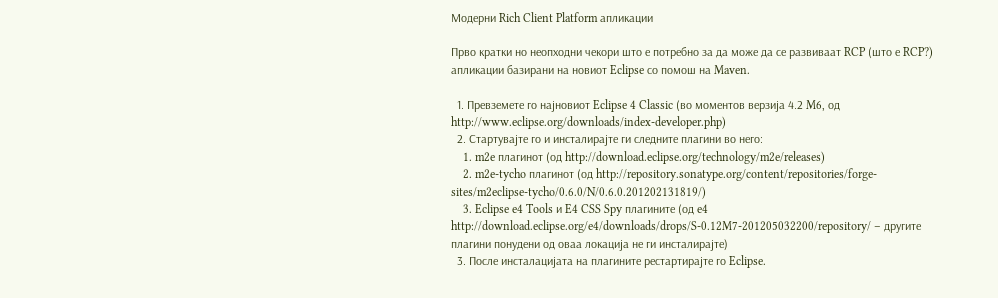Модерни Rich Client Platform апликации

Прво кратки но неопходни чекори што е потребно за да може да се развиваат RCP (што е RCP?) апликации базирани на новиот Eclipse со помош на Maven.

  1. Превземете го најновиот Eclipse 4 Classic (во моментов верзија 4.2 M6, од http://www.eclipse.org/downloads/index-developer.php)
  2. Стартувајте го и инсталирајте ги следните плагини во него:
    1. m2e плагинот (од http://download.eclipse.org/technology/m2e/releases)
    2. m2e-tycho плагинот (од http://repository.sonatype.org/content/repositories/forge-sites/m2eclipse-tycho/0.6.0/N/0.6.0.201202131819/)
    3. Eclipse e4 Tools и E4 CSS Spy плагините (од e4 http://download.eclipse.org/e4/downloads/drops/S-0.12M7-201205032200/repository/ – другите плагини понудени од оваа локација не ги инсталирајте)
  3. После инсталацијата на плагините рестартирајте го Eclipse.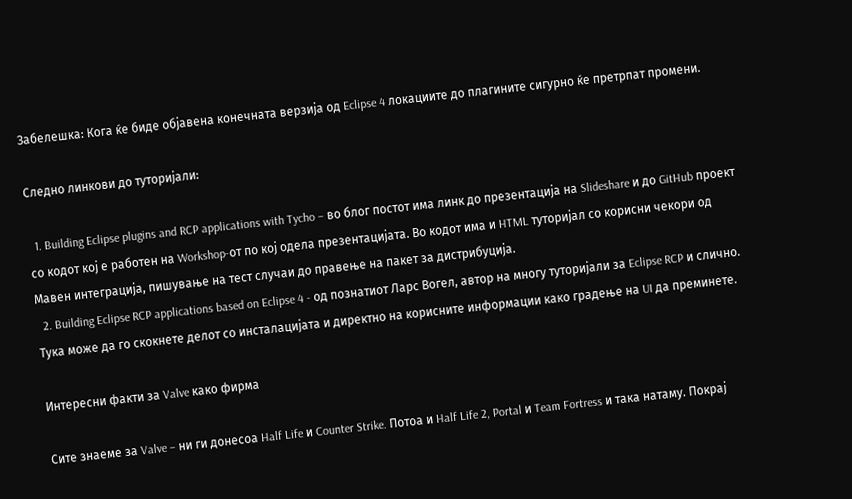Забелешка: Кога ќе биде објавена конечната верзија од Eclipse 4 локациите до плагините сигурно ќе претрпат промени.

Следно линкови до туторијали:

  1. Building Eclipse plugins and RCP applications with Tycho – во блог постот има линк до презентација на Slideshare и до GitHub проект сo кодот кој е работен на Workshop-от по кој одела презентацијата. Во кодот има и HTML туторијал со корисни чекори од Мавен интеграција, пишување на тест случаи до правење на пакет за дистрибуција.
  2. Building Eclipse RCP applications based on Eclipse 4 - од познатиот Ларс Вогел, автор на многу туторијали за Eclipse RCP и слично. Тука може да го скокнете делот со инсталацијата и директно на корисните информации како градење на UI да преминете.

Интересни факти за Valve како фирма

Сите знаеме за Valve – ни ги донесоа Half Life и Counter Strike. Потоа и Half Life 2, Portal и Team Fortress и така натаму. Покрај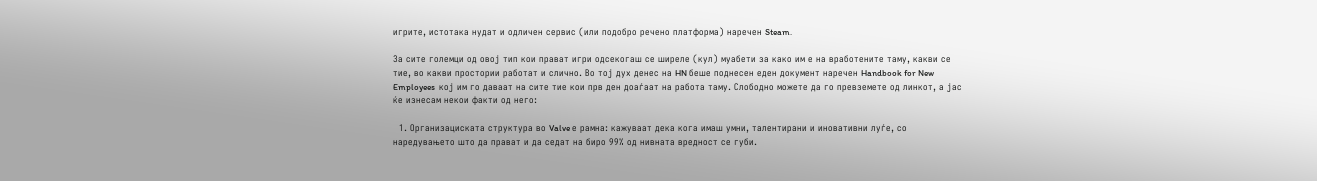игрите, истотака нудат и одличен сервис (или подобро речено платформа) наречен Steam.

За сите големци од овој тип кои прават игри одсекогаш се ширеле (кул) муабети за како им е на вработените таму, какви се тие, во какви простории работат и слично. Во тој дух денес на HN беше поднесен еден документ наречен Handbook for New Employees  кој им го даваат на сите тие кои прв ден доаѓаат на работа таму. Слободно можете да го превземете од линкот, а јас ќе изнесам некои факти од него:

  1. Организациската структура во Valve е рамна: кажуваат дека кога имаш умни, талентирани и иновативни луѓе, со наредувањето што да прават и да седат на биро 99% од нивната вредност се губи.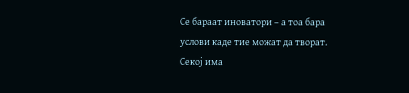Се бараат иноватори – а тоа бара услови каде тие можат да творат. Секој има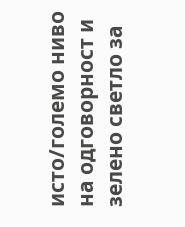исто/големо ниво на одговорност и зелено светло за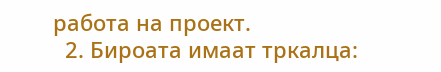работа на проект.
  2. Бироата имаат тркалца: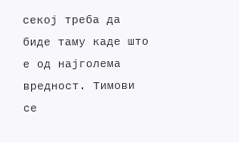секој треба да биде таму каде што е од најголема вредност. Тимови се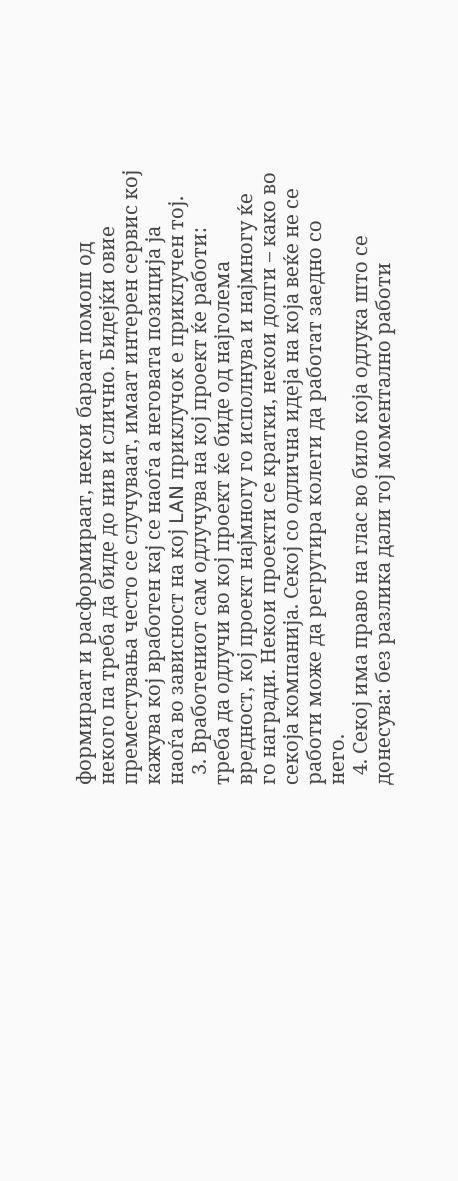формираат и расформираат, некои бараат помош од некого па треба да биде до нив и слично. Бидејќи овие преместувања често се случуваат, имаат интерен сервис кој кажува кој вработен кај се наоѓа а неговата позиција ја наоѓа во зависност на кој LAN приклучок е приклучен тој.
  3. Вработениот сам одлучува на кој проект ќе работи: треба да одлучи во кој проект ќе биде од најголема вредност, кој проект најмногу го исполнува и најмногу ќе го награди. Некои проекти се кратки, некои долги – како во секоја компанија. Секој со одлична идеја на која веќе не се работи може да регрутира колеги да работат заедно со него.
  4. Секој има право на глас во било која одлука што се донесува: без разлика дали тој моментално работи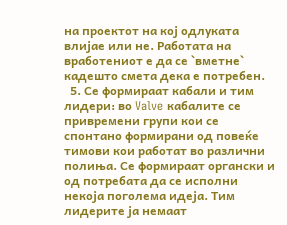на проектот на кој одлуката влијае или не. Работата на вработениот е да се `вметне` кадешто смета дека е потребен.
  5. Се формираат кабали и тим лидери: во Valve кабалите се привремени групи кои се спонтано формирани од повеќе тимови кои работат во различни полиња. Се формираат органски и од потребата да се исполни некоја поголема идеја. Тим лидерите ја немаат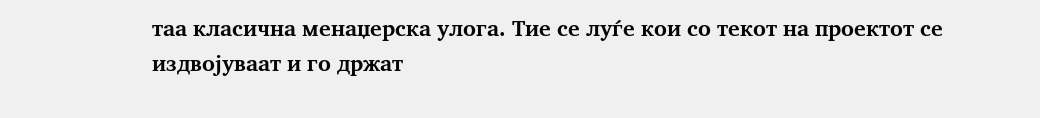таа класична менаџерска улога. Тие се луѓе кои со текот на проектот се издвојуваат и го држат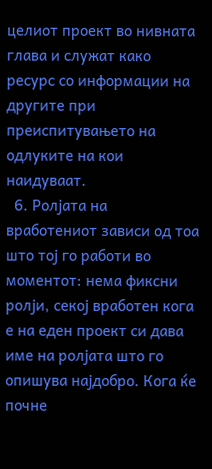целиот проект во нивната глава и служат како ресурс со информации на другите при преиспитувањето на одлуките на кои наидуваат.
  6. Ролјата на вработениот зависи од тоа што тој го работи во моментот: нема фиксни ролји, секој вработен кога е на еден проект си дава име на ролјата што го опишува најдобро. Кога ќе почне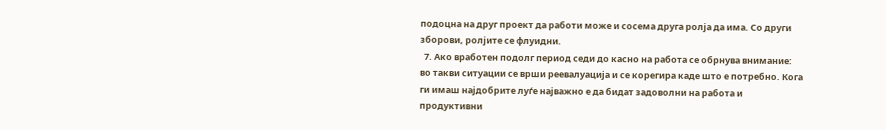подоцна на друг проект да работи може и сосема друга ролја да има. Со други зборови, ролјите се флуидни.
  7. Ако вработен подолг период седи до касно на работа се обрнува внимание: во такви ситуации се врши реевалуација и се корегира каде што е потребно. Кога ги имаш најдобрите луѓе најважно е да бидат задоволни на работа и продуктивни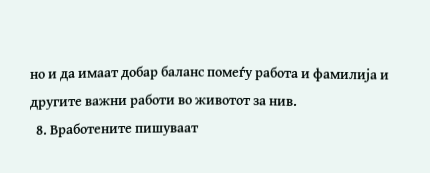но и да имаат добар баланс помеѓу работа и фамилија и другите важни работи во животот за нив.
  8. Вработените пишуваат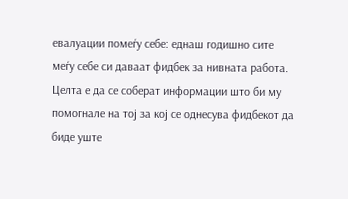евалуации помеѓу себе: еднаш годишно сите меѓу себе си даваат фидбек за нивната работа. Целта е да се соберат информации што би му помогнале на тој за кој се однесува фидбекот да биде уште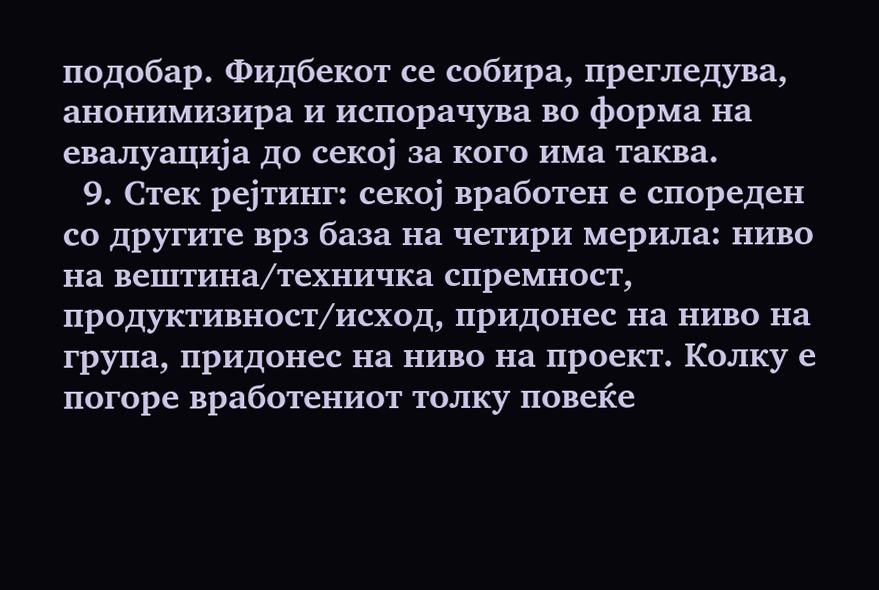подобар. Фидбекот се собира, прегледува, анонимизира и испорачува во форма на евалуација до секој за кого има таква.
  9. Стек рејтинг: секој вработен е спореден со другите врз база на четири мерила: ниво на вештина/техничка спремност, продуктивност/исход, придонес на ниво на група, придонес на ниво на проект. Колку е погоре вработениот толку повеќе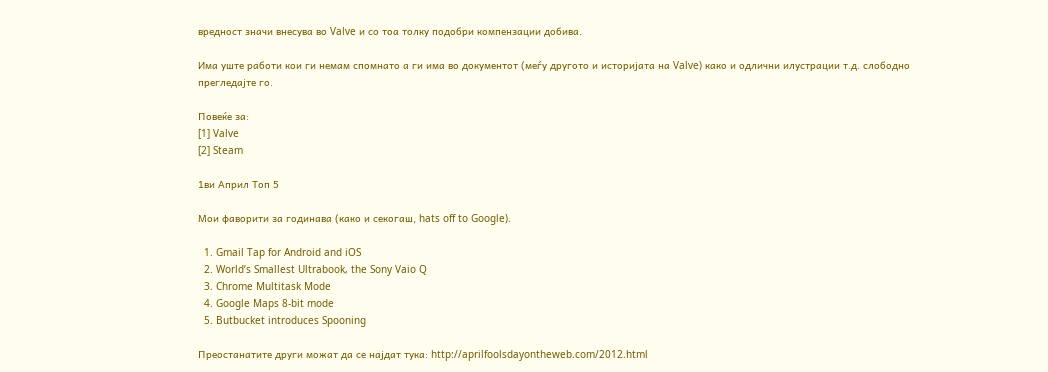вредност значи внесува во Valve и со тоа толку подобри компензации добива.

Има уште работи кои ги немам спомнато а ги има во документот (меѓу другото и историјата на Valve) како и одлични илустрации т.д. слободно прегледајте го.

Повеќе за:
[1] Valve
[2] Steam

1ви Април Топ 5

Мои фаворити за годинава (како и секогаш, hats off to Google).

  1. Gmail Tap for Android and iOS
  2. World’s Smallest Ultrabook, the Sony Vaio Q
  3. Chrome Multitask Mode
  4. Google Maps 8-bit mode
  5. Butbucket introduces Spooning

Преостанатите други можат да се најдат тука: http://aprilfoolsdayontheweb.com/2012.html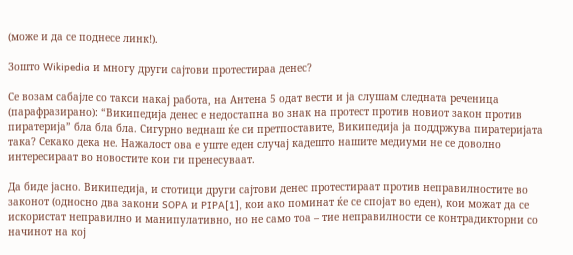(може и да се поднесе линк!).

Зошто Wikipedia и многу други сајтови протестираа денес?

Се возам сабајле со такси накај работа, на Антена 5 одат вести и ја слушам следната реченица (парафразирано): “Википедија денес е недостапна во знак на протест против новиот закон против пиратерија” бла бла бла. Сигурно веднаш ќе си претпоставите, Википедија ја поддржува пиратеријата така? Секако дека не. Нажалост ова е уште еден случај кадешто нашите медиуми не се доволно интересираат во новостите кои ги пренесуваат.

Да биде јасно. Википедија, и стотици други сајтови денес протестираат против неправилностите во законот (односно два закони SOPA и PIPA[1], кои ако поминат ќе се спојат во еден), кои можат да се искористат неправилно и манипулативно, но не само тоа – тие неправилности се контрадикторни со начинот на кој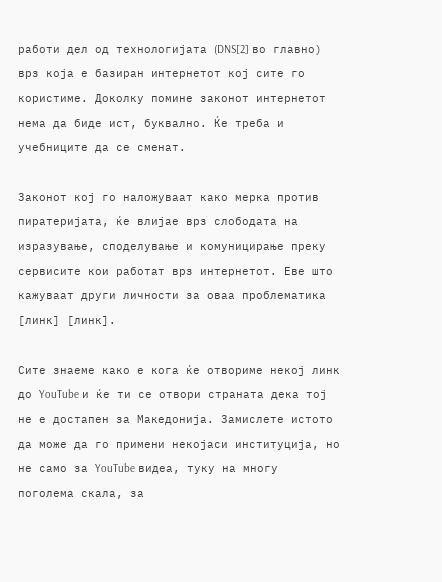работи дел од технологијата (DNS[2] во главно) врз која е базиран интернетот кој сите го користиме. Доколку помине законот интернетот нема да биде ист, буквално. Ќе треба и учебниците да се сменат.

Законот кој го наложуваат како мерка против пиратеријата, ќе влијае врз слободата на изразување, споделување и комуницирање преку сервисите кои работат врз интернетот. Еве што кажуваат други личности за оваа проблематика [линк] [линк].

Сите знаеме како е кога ќе отвориме некој линк до YouTube и ќе ти се отвори страната дека тој не е достапен за Македонија. Замислете истото да може да го примени некојаси институција, но не само за YouTube видеа, туку на многу поголема скала, за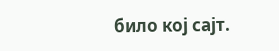било кој сајт.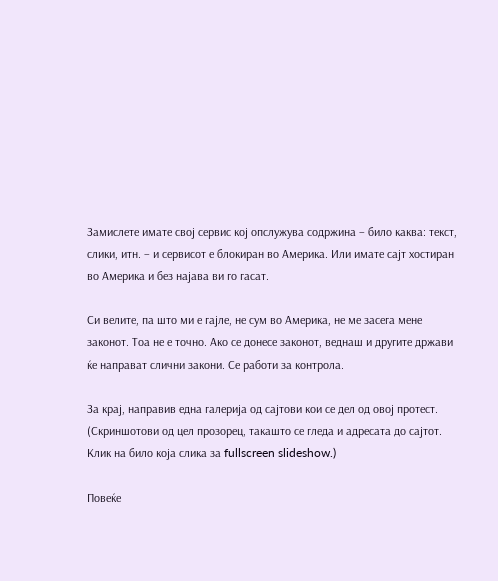Замислете имате свој сервис кој опслужува содржина – било каква: текст, слики, итн. – и сервисот е блокиран во Америка. Или имате сајт хостиран во Америка и без најава ви го гасат.

Си велите, па што ми е гајле, не сум во Америка, не ме засега мене законот. Тоа не е точно. Ако се донесе законот, веднаш и другите држави ќе направат слични закони. Се работи за контрола.

За крај, направив една галерија од сајтови кои се дел од овој протест. (Скриншотови од цел прозорец, такашто се гледа и адресата до сајтот. Клик на било која слика за fullscreen slideshow.)

Повеќе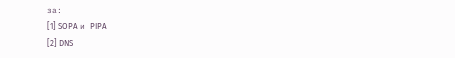за:
[1] SOPA и PIPA
[2] DNS